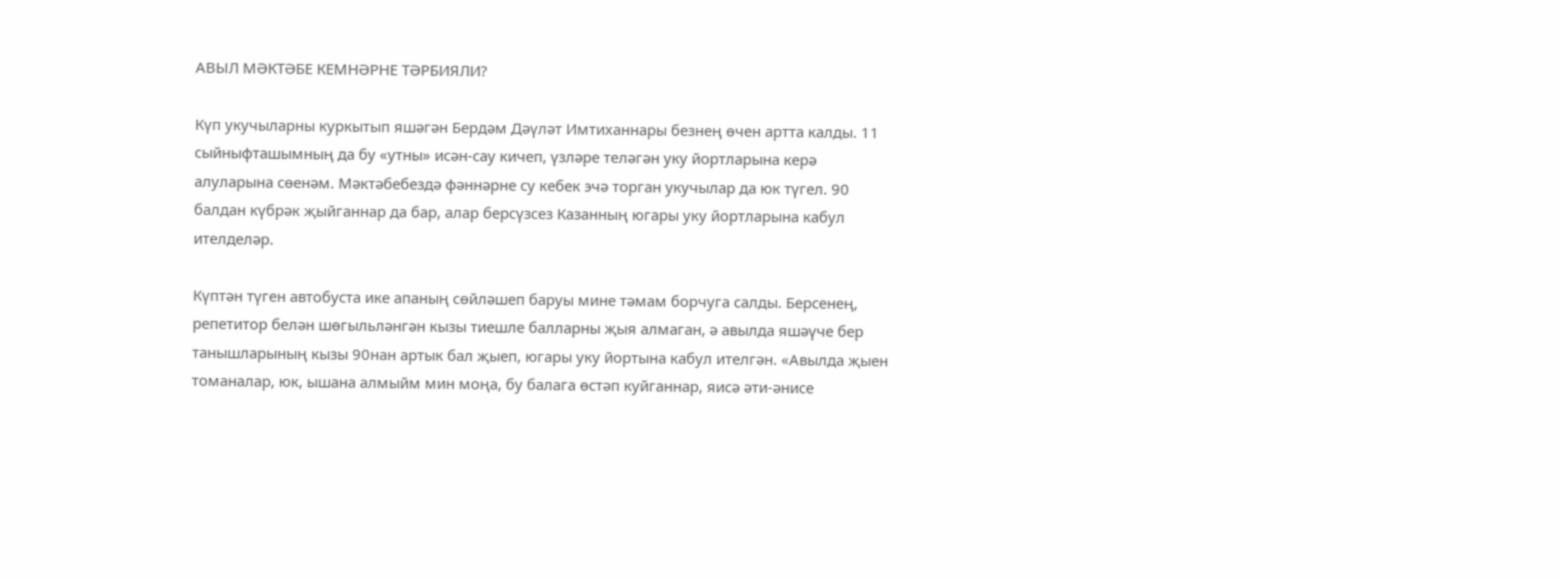АВЫЛ МӘКТӘБЕ КЕМНӘРНЕ ТӘРБИЯЛИ?

Күп укучыларны куркытып яшәгән Бердәм Дәүләт Имтиханнары безнең өчен артта калды. 11 сыйныфташымның да бу «утны» исән-сау кичеп, үзләре теләгән уку йортларына керә алуларына сөенәм. Мәктәбебездә фәннәрне су кебек эчә торган укучылар да юк түгел. 90 балдан күбрәк җыйганнар да бар, алар берсүзсез Казанның югары уку йортларына кабул ителделәр.

Күптән түген автобуста ике апаның сөйләшеп баруы мине тәмам борчуга салды. Берсенең, репетитор белән шөгыльләнгән кызы тиешле балларны җыя алмаган, ә авылда яшәүче бер танышларының кызы 90нан артык бал җыеп, югары уку йортына кабул ителгән. «Авылда җыен томаналар, юк, ышана алмыйм мин моңа, бу балага өстәп куйганнар, яисә әти-әнисе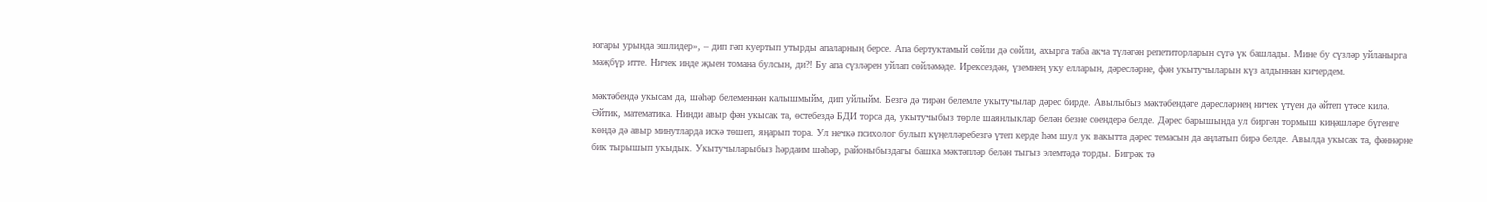югары урында эшлидер», – дип гәп куертып утырды апаларның берсе. Апа бертуктамый сөйли дә сөйли, ахырга таба акча түләгән репетиторларын сүгә үк башлады. Мине бу сүзләр уйланырга мәҗбүр итте. Ничек инде җыен томана булсын, ди?! Бу апа сүзләрен уйлап сөйләмәде. Ирексездән, үземнең уку елларын, дәресләрне, фән укытучыларын күз алдыннан кичердем.

мәктәбендә укысам да, шәһәр белеменнән калышмыйм, дип уйлыйм. Безгә дә тирән белемле укытучылар дәрес бирде. Авылыбыз мәктәбендәге дәресләрнең ничек үтүен дә әйтеп үтәсе килә. Әйтик, математика. Нинди авыр фән укысак та, өстебездә БДИ торса да, укытучыбыз төрле шаянлыклар белән безне сөендерә белде. Дәрес барышында ул биргән тормыш киңәшләре бүгенге көндә дә авыр минутларда искә төшеп, яңарып тора. Ул нечкә психолог булып күңелләребезгә үтеп керде һәм шул ук вакытта дәрес темасын да аңлатып бирә белде. Авылда укысак та, фәннәрне бик тырышып укыдык. Укытучыларыбыз һәрдаим шәһәр, районыбыздагы башка мәктәпләр белән тыгыз элемтәдә торды. Бигрәк тә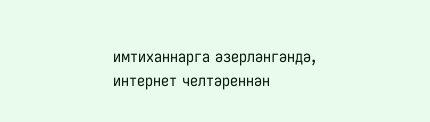имтиханнарга әзерләнгәндә, интернет челтәреннән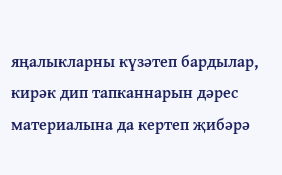яңалыкларны күзәтеп бардылар, кирәк дип тапканнарын дәрес материалына да кертеп җибәрә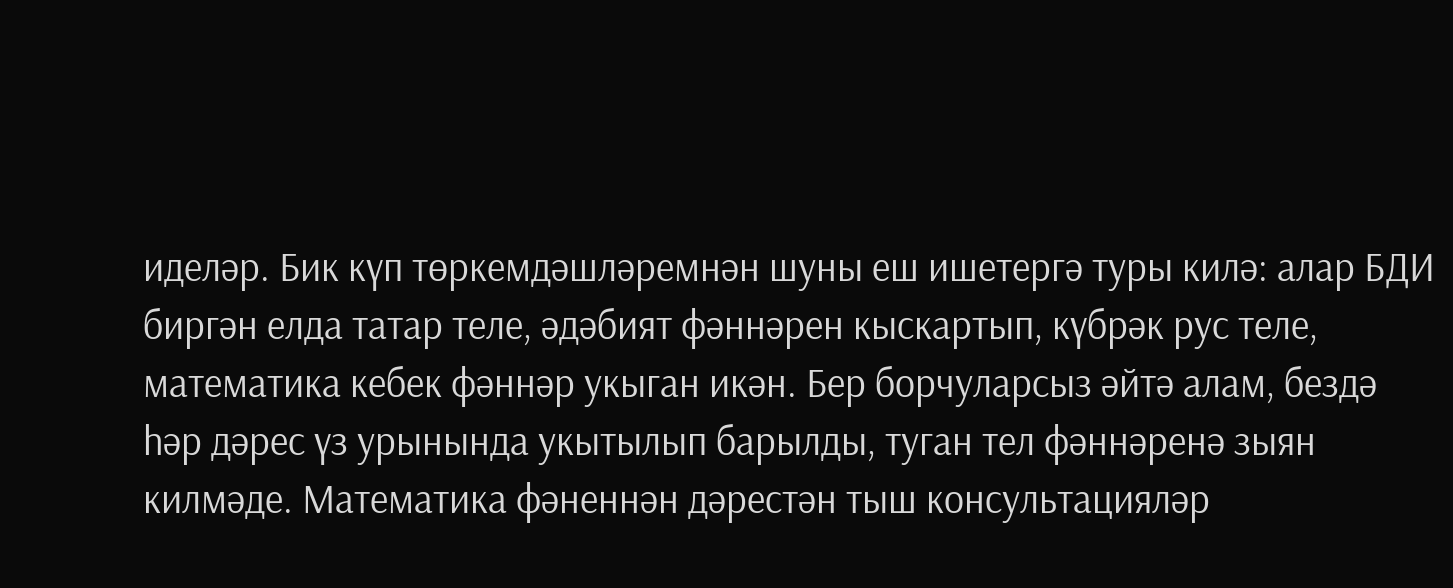иделәр. Бик күп төркемдәшләремнән шуны еш ишетергә туры килә: алар БДИ биргән елда татар теле, әдәбият фәннәрен кыскартып, күбрәк рус теле, математика кебек фәннәр укыган икән. Бер борчуларсыз әйтә алам, бездә һәр дәрес үз урынында укытылып барылды, туган тел фәннәренә зыян килмәде. Математика фәненнән дәрестән тыш консультацияләр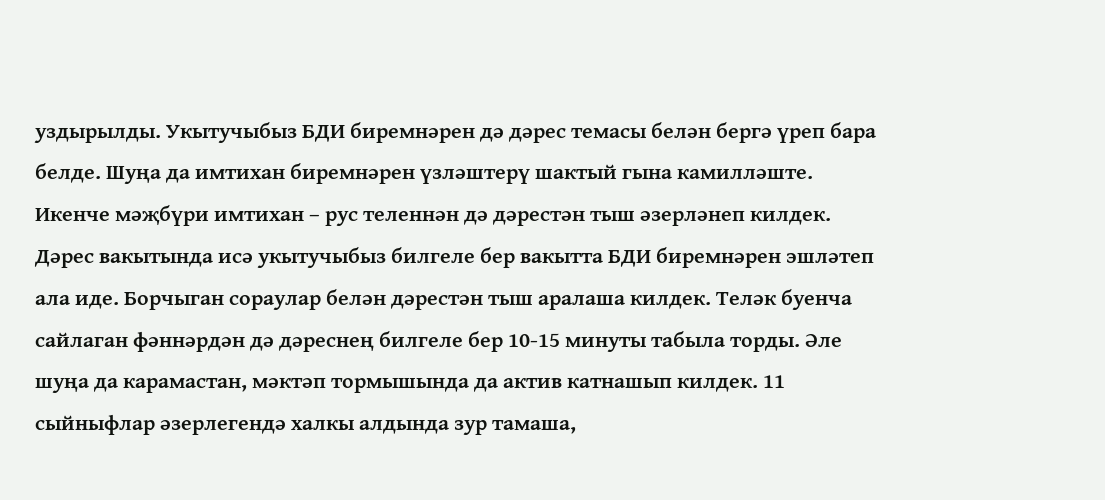уздырылды. Укытучыбыз БДИ биремнәрен дә дәрес темасы белән бергә үреп бара белде. Шуңа да имтихан биремнәрен үзләштерү шактый гына камилләште. Икенче мәҗбүри имтихан – рус теленнән дә дәрестән тыш әзерләнеп килдек. Дәрес вакытында исә укытучыбыз билгеле бер вакытта БДИ биремнәрен эшләтеп ала иде. Борчыган сораулар белән дәрестән тыш аралаша килдек. Теләк буенча сайлаган фәннәрдән дә дәреснең билгеле бер 10-15 минуты табыла торды. Әле шуңа да карамастан, мәктәп тормышында да актив катнашып килдек. 11 сыйныфлар әзерлегендә халкы алдында зур тамаша,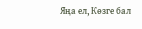Яңа ел, Көзге бал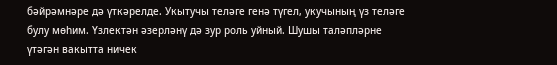бәйрәмнәре дә үткәрелде. Укытучы теләге генә түгел, укучының үз теләге булу мөһим. Үзлектән әзерләнү дә зур роль уйный. Шушы таләпләрне үтәгән вакытта ничек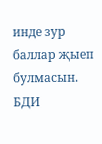инде зур баллар җыеп булмасын. БДИ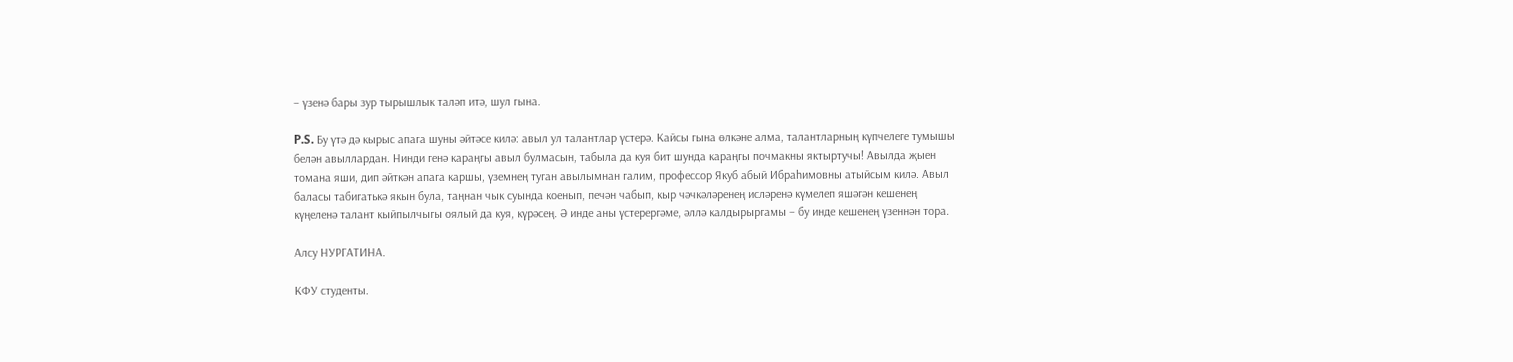– үзенә бары зур тырышлык таләп итә, шул гына.

P.S. Бу үтә дә кырыс апага шуны әйтәсе килә: авыл ул талантлар үстерә. Кайсы гына өлкәне алма, талантларның күпчелеге тумышы белән авыллардан. Нинди генә караңгы авыл булмасын, табыла да куя бит шунда караңгы почмакны яктыртучы! Авылда җыен томана яши, дип әйткән апага каршы, үземнең туган авылымнан галим, профессор Якуб абый Ибраһимовны атыйсым килә. Авыл баласы табигатькә якын була, таңнан чык суында коенып, печән чабып, кыр чәчкәләренең исләренә күмелеп яшәгән кешенең күңеленә талант кыйпылчыгы оялый да куя, күрәсең. Ә инде аны үстерергәме, әллә калдырыргамы – бу инде кешенең үзеннән тора.

Алсу НУРГАТИНА.

КФУ студенты.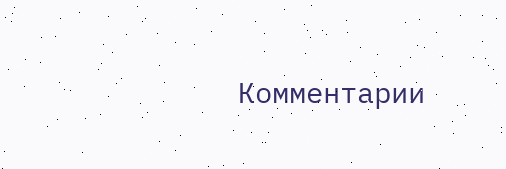Комментарии